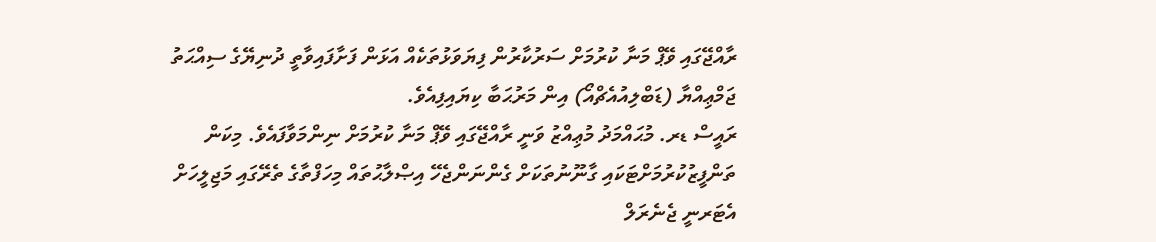ރާއްޖޭގައި ވޭޕް މަނާ ކުރުމަށް ސަރުކާރުން ފިޔަވަޅުތަކެއް އަޅަން ފަށާފައިވާތީ ދުނިޔޭގެ ސިއްޙަތު ޖަމްޢިއްޔާ (ޑަބްލިއުއެޗްއޯ) އިން މަރުޙަބާ ކިޔައިފިއެވެ.
ރައީސް ޑރ. މުޙައްމަދު މުޢިއްޒު ވަނީ ރާއްޖޭގައި ވޭޕް މަނާ ކުރުމަށް ނިންމަވާފައެވެ. މިކަން ތަންފީޒުކުރުމަށްޓަކައި ގާނޫނުތަކަށް ގެންނަންޖެހޭ އިޞްލާޙުތައް މިހަފްތާގެ ތެރޭގައި މަޖިލީހަށް އެޓަރނީ ޖެނެރަލް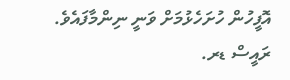އޮފީހުން ހުށަހެޅުމަށް ވަނީ ނިންމާފައެވެ.
ރައީސް ޑރ.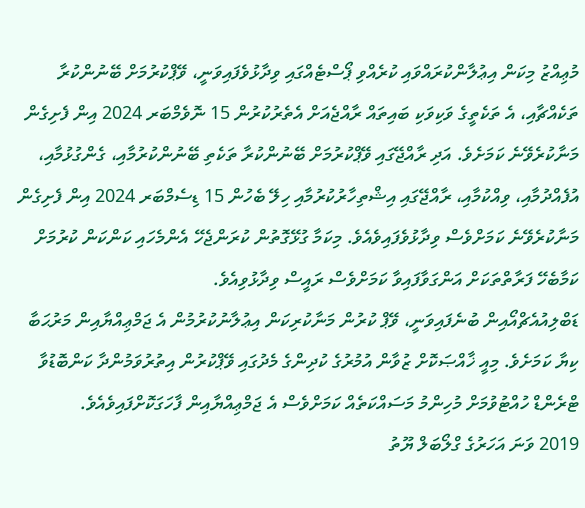މުޢިއްޒު މިކަން އިޢުލާންކުރައްވައި ކުރެއްވި ޕޯސްޓެއްގައި ވިދާޅުވެފައިވަނީ، ވޭޕްކުރުމަށް ބޭނުންކުރާ ތަކެއްޗާއި، އެ ތަކެތީގެ ވަކިވަކި ބައިތައް ރާއްޖެއަށް އެތެރުކުރުން 15 ނޮވެމްބަރ 2024 އިން ފެށިގެން މަނާކުރެވޭނެ ކަމަށެވެ. އަދި ރާއްޖޭގައި ވޭޕްކުރުމަށް ބޭނުންކުރާ ތަކެތި ބޭނުންކުރުމާއި، ގެންގުޅުމާއި، އުފެއްދުމާއި، ވިއްކުމާއި، ރާއްޖޭގައި އިޝްތިހާރުކުރުމާއި ހިލޭ ބެހުން 15 ޑިސެމްބަރ 2024 އިން ފެށިގެން މަނާކުރެވޭނެ ކަމަށްވެސް ވިދާޅުވެފައިވެއެވެ. މިކަމާ ގުޅޭގޮތުން ކުރަންޖެހޭ އެންމެހައި ކަންކަން ކުރުމަށް ކަމާބެހޭ ފަރާތްތަކަށް އަންގަވާފައިވާ ކަމަށްވެސް ރައީސް ވިދާޅުވިއެވެ.
ޑަބްލިއުއެޗްއޯއިން ބުނެފައިވަނީ، ވޭޕް ކުރުން މަނާކުރިކަން އިޢުލާނުކުރުމުން އެ ޖަމްޢިއްޔާއިން މަރުޙަބާ ކިޔާ ކަމަށެވެ. މިއީ ޚާއްޞަކޮށް ޒުވާން އުމުރުގެ ކުދިންގެ މެދުގައި ވޭޕްކުރުން އިތުރުވަމުންދާ ކަންބޮޑުވާ ޓްރެންޑް ހުއްޓުވުމަށް މުހިންމު މަސައްކަތެއް ކަމަށްވެސް އެ ޖަމްޢިއްޔާއިން ފާހަގަކޮށްފައިވެއެވެ.
2019 ވަނަ އަހަރުގެ ގްލޯބަލް ޔޫތު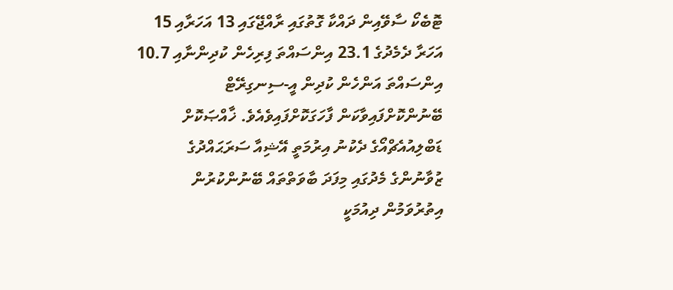ޓޮބެކޯ ސާވޭއިން ދައްކާ ގޮތުގައި ރާއްޖޭގައި 13 އަހަރާއި 15 އަހަރާ ދެމެދުގެ 23.1 އިންސައްތަ ފިރިހެން ކުދިންނާއި 10.7 އިންސައްތަ އަންހެން ކުދިން އީ-ސިނގިރޭޓް ބޭނުންކޮށްފައިވާކަން ފާހަގަކޮށްފައިވެއެވެ. ޚާއްޞަކޮށް ޑަބްލިއުއެޗްއޯގެ ދެކުނު އިރުމަތީ އޭޝިއާ ސަރަޙައްދުގެ ޒުވާނުންގެ މެދުގައި މިފަދަ ބާވަތްތައް ބޭނުންކުރުން އިތުރުވަމުން ދިއުމަކީ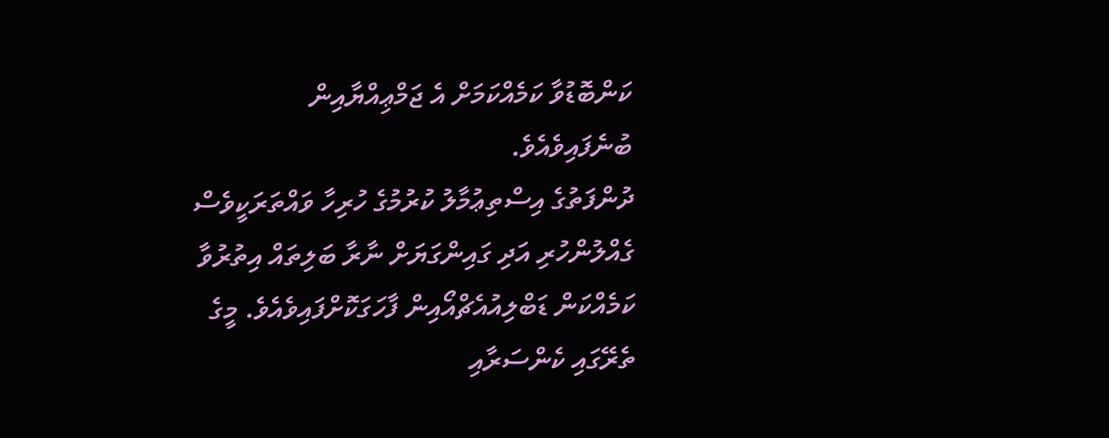ކަންބޮޑުވާ ކަމެއްކަމަށް އެ ޖަމްޢިއްޔާއިން ބުނެފައިވެއެވެ.
ދުންފަތުގެ އިސްތިޢުމާލު ކުރުމުގެ ހުރިހާ ވައްތަރަކީވެސް ގެއްލުންހުރި އަދި ގައިންގަޔަށް ނާރާ ބަލިތައް އިތުރުވާ ކަމެއްކަން ޑަބްލިއުއެޗްއޯއިން ފާހަގަކޮށްފައިވެއެވެ. މީގެ ތެރޭގައި ކެންސަރާއި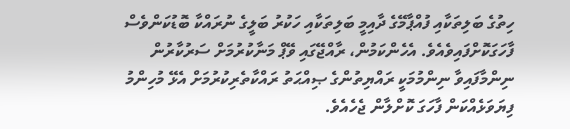ހިތުގެ ބަލިތަކާއި ފުއްޕާމޭގެ ދާއިމީ ބަލިތަކާއި ހަކުރު ބަލީގެ ނުރައްކާ ބޮޑުކަންވެސް ފާހަގަކޮށްފައިވެއެވެ. އެހެންކަމުން، ރާއްޖޭގައި ވޭޕް މަނާކުރުމަށް ސަރުކާރުން ނިންމާފައިވާ ނިންމުމަކީ ރައްޔިތުންގެ ޞިއްޙަތު ރައްކާތެރިކުރުމަށް އެޅޭ މުހިންމު ފިޔަވަޅެއްކަން ފާހަގަ ކޮށްލާން ޖެހެއެވެ.